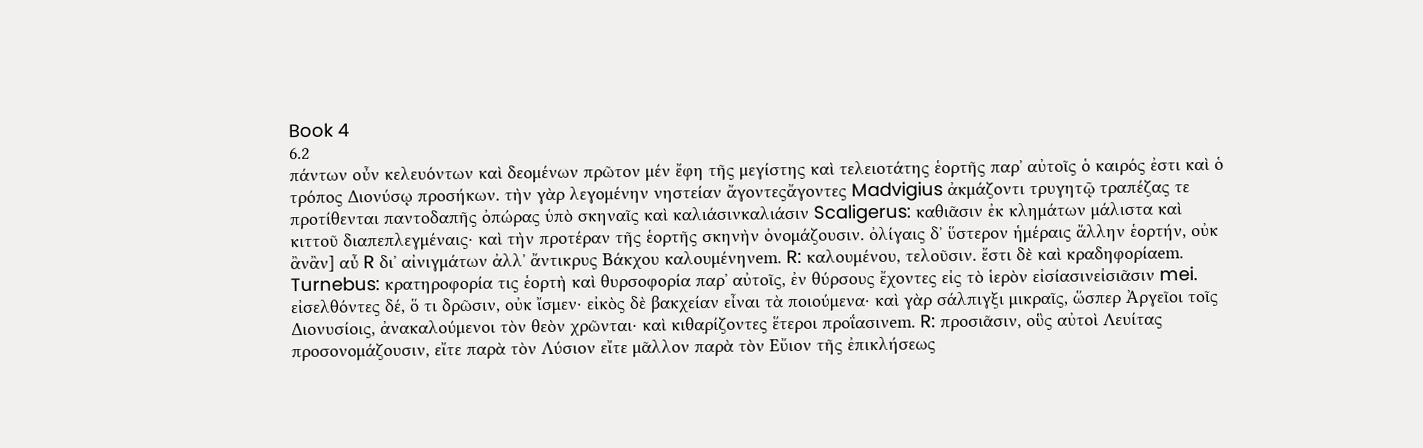Book 4
6.2
πάντων οὖν κελευόντων καὶ δεομένων πρῶτον μέν ἔφη τῆς μεγίστης καὶ τελειοτάτης ἑορτῆς παρʼ αὐτοῖς ὁ καιρός ἐστι καὶ ὁ τρόπος Διονύσῳ προσήκων. τὴν γὰρ λεγομένην νηστείαν ἄγοντεςἄγοντες Madvigius ἀκμάζοντι τρυγητῷ τραπέζας τε προτίθενται παντοδαπῆς ὀπώρας ὑπὸ σκηναῖς καὶ καλιάσινκαλιάσιν Scaligerus: καθιᾶσιν ἐκ κλημάτων μάλιστα καὶ κιττοῦ διαπεπλεγμέναις· καὶ τὴν προτέραν τῆς ἑορτῆς σκηνὴν ὀνομάζουσιν. ὀλίγαις δʼ ὕστερον ἡμέραις ἄλλην ἑορτήν, οὐκ ἂνἂν] αὖ R διʼ αἰνιγμάτων ἀλλʼ ἄντικρυς Βάκχου καλουμένηνem. R: καλουμένου, τελοῦσιν. ἔστι δὲ καὶ κραδηφορίαem. Turnebus: κρατηροφορία τις ἑορτὴ καὶ θυρσοφορία παρʼ αὐτοῖς, ἐν θύρσους ἔχοντες εἰς τὸ ἱερὸν εἰσίασινεἰσιᾶσιν mei. εἰσελθόντες δέ, ὅ τι δρῶσιν, οὐκ ἴσμεν· εἰκὸς δὲ βακχείαν εἶναι τὰ ποιούμενα· καὶ γὰρ σάλπιγξι μικραῖς, ὥσπερ Ἀργεῖοι τοῖς Διονυσίοις, ἀνακαλούμενοι τὸν θεὸν χρῶνται· καὶ κιθαρίζοντες ἕτεροι προΐασινem. R: προσιᾶσιν, οὓς αὐτοὶ Λευίτας προσονομάζουσιν, εἴτε παρὰ τὸν Λύσιον εἴτε μᾶλλον παρὰ τὸν Εὔιον τῆς ἐπικλήσεως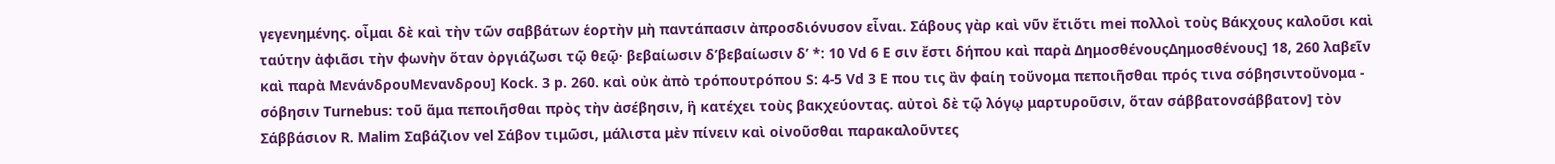γεγενημένης. οἶμαι δὲ καὶ τὴν τῶν σαββάτων ἑορτὴν μὴ παντάπασιν ἀπροσδιόνυσον εἶναι. Σάβους γὰρ καὶ νῦν ἔτιὅτι mei πολλοὶ τοὺς Βάκχους καλοῦσι καὶ ταύτην ἀφιᾶσι τὴν φωνὴν ὅταν ὀργιάζωσι τῷ θεῷ· βεβαίωσιν δʼβεβαίωσιν δʼ *: 10 Vd 6 E σιν ἔστι δήπου καὶ παρὰ ΔημοσθένουςΔημοσθένους] 18, 260 λαβεῖν καὶ παρὰ ΜενάνδρουΜενανδρου] Kock. 3 p. 260. καὶ οὐκ ἀπὸ τρόπουτρόπου S: 4-5 Vd 3 E που τις ἂν φαίη τοὔνομα πεποιῆσθαι πρός τινα σόβησιντοὔνομα - σόβησιν Turnebus: τοῦ ἅμα πεποιῆσθαι πρὸς τὴν ἀσέβησιν, ἣ κατέχει τοὺς βακχεύοντας. αὐτοὶ δὲ τῷ λόγῳ μαρτυροῦσιν, ὅταν σάββατονσάββατον] τὸν Σάββάσιον R. Malim Σαβάζιον vel Σάβον τιμῶσι, μάλιστα μὲν πίνειν καὶ οἰνοῦσθαι παρακαλοῦντες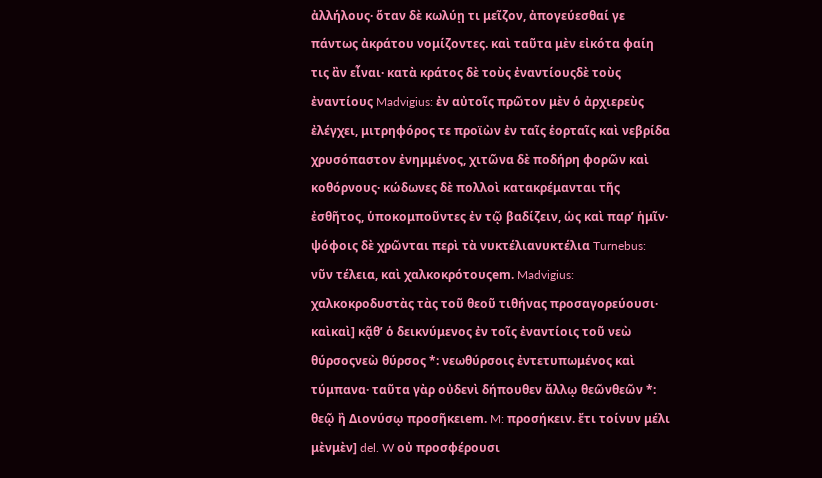ἀλλήλους· ὅταν δὲ κωλύῃ τι μεῖζον, ἀπογεύεσθαί γε πάντως ἀκράτου νομίζοντες. καὶ ταῦτα μὲν εἰκότα φαίη τις ἂν εἶναι· κατὰ κράτος δὲ τοὺς ἐναντίουςδὲ τοὺς ἐναντίους Madvigius: ἐν αὐτοῖς πρῶτον μὲν ὁ ἀρχιερεὺς ἐλέγχει, μιτρηφόρος τε προϊὼν ἐν ταῖς ἑορταῖς καὶ νεβρίδα χρυσόπαστον ἐνημμένος, χιτῶνα δὲ ποδήρη φορῶν καὶ κοθόρνους· κώδωνες δὲ πολλοὶ κατακρέμανται τῆς ἐσθῆτος, ὑποκομποῦντες ἐν τῷ βαδίζειν, ὡς καὶ παρʼ ἡμῖν· ψόφοις δὲ χρῶνται περὶ τὰ νυκτέλιανυκτέλια Turnebus: νῦν τέλεια, καὶ χαλκοκρότουςem. Madvigius: χαλκοκροδυστὰς τὰς τοῦ θεοῦ τιθήνας προσαγορεύουσι· καὶκαὶ] κᾷθʼ ὁ δεικνύμενος ἐν τοῖς ἐναντίοις τοῦ νεὼ θύρσοςνεὼ θύρσος *: νεωθύρσοις ἐντετυπωμένος καὶ τύμπανα· ταῦτα γὰρ οὐδενὶ δήπουθεν ἄλλῳ θεῶνθεῶν *: θεῷ ἢ Διονύσῳ προσῆκειem. M: προσήκειν. ἔτι τοίνυν μέλι μὲνμὲν] del. W οὐ προσφέρουσι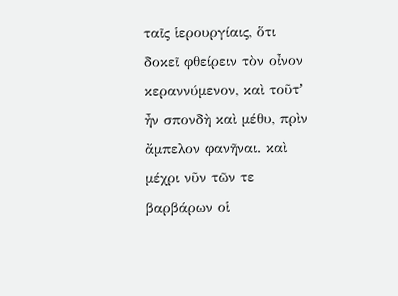ταῖς ἱερουργίαις, ὅτι δοκεῖ φθείρειν τὸν οἶνον κεραννύμενον, καὶ τοῦτʼ ἦν σπονδὴ καὶ μέθυ, πρὶν ἄμπελον φανῆναι. καὶ μέχρι νῦν τῶν τε βαρβάρων οἱ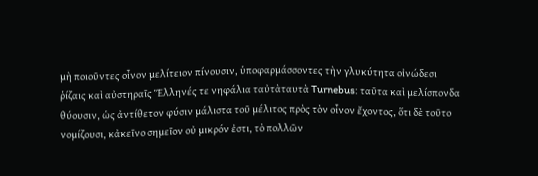μὴ ποιοῦντες οἶνον μελίτειον πίνουσιν, ὑποφαρμάσσοντες τὴν γλυκύτητα οἰνώδεσι ῥίζαις καὶ αὐστηραῖς Ἕλληνές τε νηφάλια ταὐτὰταυτὰ Turnebus: ταῦτα καὶ μελίσπονδα θύουσιν, ὡς ἀντίθετον φύσιν μάλιστα τοῦ μέλιτος πρὸς τὸν οἶνον ἔχοντος, ὅτι δὲ τοῦτο νομίζουσι, κἀκεῖνο σημεῖον οὐ μικρόν ἐστι, τὸ πολλῶν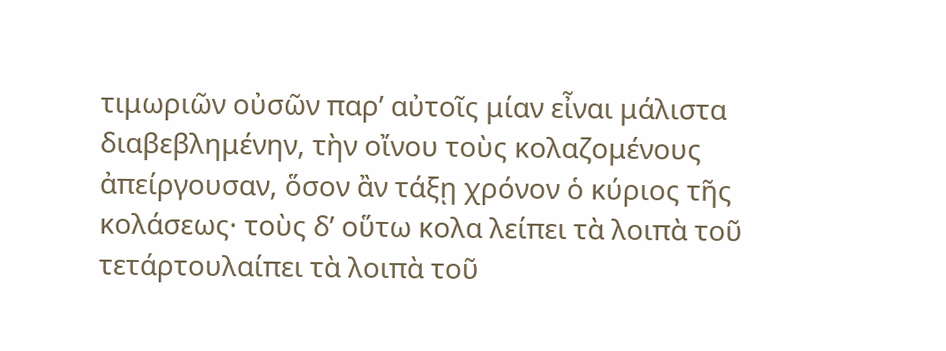τιμωριῶν οὐσῶν παρʼ αὐτοῖς μίαν εἶναι μάλιστα διαβεβλημένην, τὴν οἴνου τοὺς κολαζομένους ἀπείργουσαν, ὅσον ἂν τάξῃ χρόνον ὁ κύριος τῆς κολάσεως· τοὺς δʼ οὕτω κολα λείπει τὰ λοιπὰ τοῦ τετάρτουλαίπει τὰ λοιπὰ τοῦ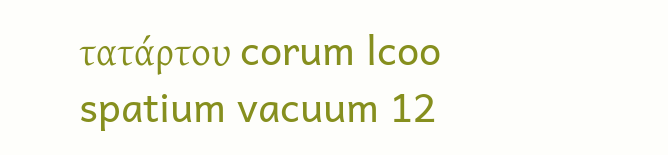τατάρτου corum lcoo spatium vacuum 12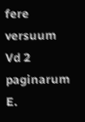fere versuum Vd 2 paginarum E.